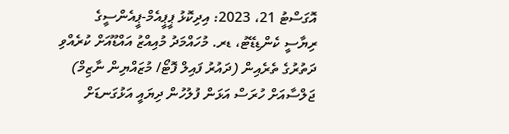އޮގަސްޓު 21، 2023: އިދިކޮޅު ޕީޕީއެމް-ޕީއެންސީގެ ރިޔާސީ ކެންޑިޑޭޓު، ޑރ. މުހައްމަދު މުއިއްޒު އައްޑޫއަށް ކުރެއްވި ދަތުރުގެ ތެރެއިން (ދައުރު ފައިލް ފޮޓޯ/ މުޒައްޔިން ނާޒިމް)
ޖަލްސާއަށް ހުރަސް އަޅަން ފުލުހުން ދިޔައީ އަޅުގަނޑަށް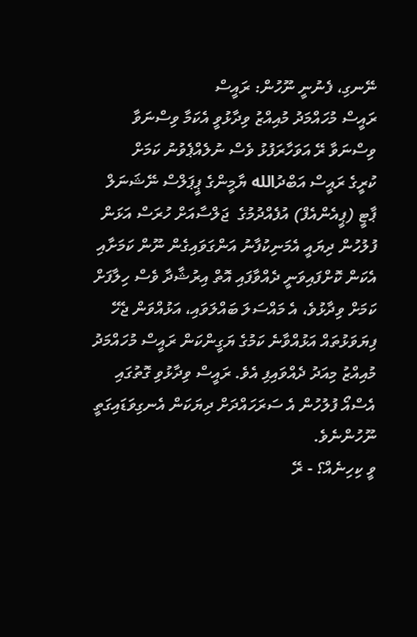ނޭނގި، ފެނުނީ ނޫހުން: ރައީސް
ރައީސް މުހައްމަދު މުއިއްޒު ވިދާޅުވީ އެކަމާ ވިސްނަވާ ވިސްނަވާ ރޭ އަވަހާރަފުޅު ވެސް ނުލެއްޕެވުނު ކަމަށް
ކުރީގެ ރައީސް އަބްދުالله ޔާމީންގެ ޕީޕަލްސް ނޭޝަނަލް ޕާޓީ (ޕީއެންއެފް) އުފެއްދުމުގެ  ޖަލްސާއަށް ހުރަސް އަޅަން ފުލުހުން ދިޔައީ އެމަނިކުފާނު އަންގަވައިގެން ނޫން ކަމަށާއި އެކަން ކޮށްފައިވަނީ ދެއްވާފައި އޮތް އިރުޝާދާ ވެސް ހިލާފަށް ކަމަށް ވިދާޅުވެ، އެ މައްސަލަ ބައްލަވައި، އަޅުއްވަން ޖެހޭ ފިޔަވަޅުތައް އަޅުއްވާނެ ކަމުގެ ޔަގީންކަން ރައީސް މުހައްމަދު މުއިއްޒު މިއަދު ދެއްވައިފި އެވެ. ރައީސް ވިދާޅުވި ގޮތުގައި އެސްއޯ ފުލުހުން އެ ސަރަހައްދަށް ދިޔަކަން އެނގިވަޑައިގަތީ ނޫހުންނެވެ.
ވީ ކިހިނެއް؟ - ރޭ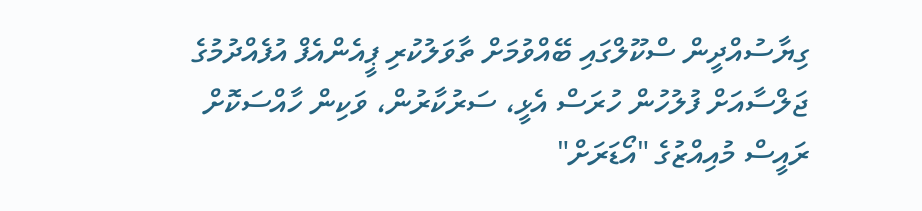ގިޔާސުއްދީން ސްކޫލްގައި ބޭއްވުމަށް ތާވަލުކުރި ޕީއެންއެފް އުފެއްދުމުގެ ޖަލްސާއަށް ފުލުހުން ހުރަސް އެޅީ، ސަރުކާރުން، ވަކިން ހާއްސަކޮށް ރައީސް މުއިއްޒުގެ "އޯޑަރަށް"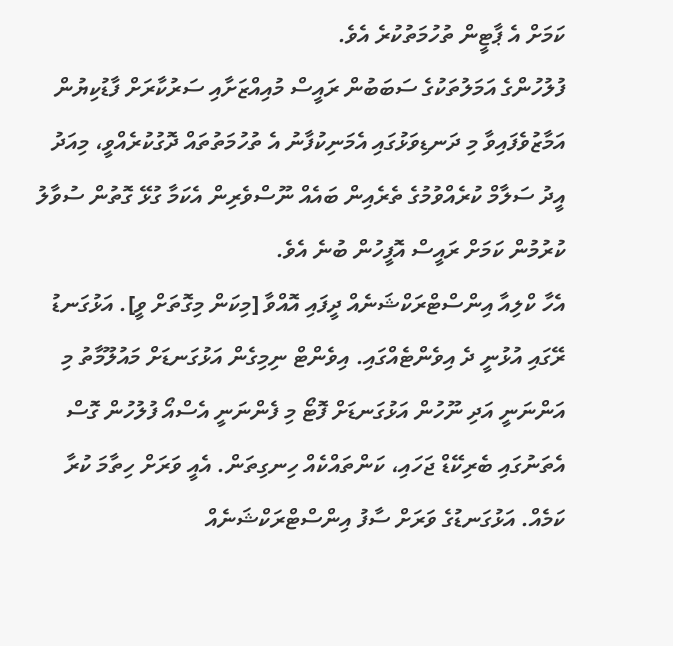ކަމަށް އެ ޕާޓީން ތުހުމަތުކުރެ އެވެ.
ފުލުހުންގެ އަމަލުތަކުގެ ސަބަބުން ރައީސް މުއިއްޒަށާއި ސަރުކާރަށް ފާޑުކިޔުން އަމާޒުވެފައިވާ މި ދަނޑިވަޅުގައި އެމަނިކުފާނު އެ ތުހުމަތުތައް ދޮގުކުރެއްވީ، މިއަދު އީދު ސަލާމް ކުރެއްވުމުގެ ތެރެއިން ބައެއް ނޫސްވެރިން އެކަމާ ގުޅޭ ގޮތުން ސުވާލު ކުރުމުން ކަމަށް ރައީސް އޮފީހުން ބުނެ އެވެ.
އެހާ ކްލިއާ އިންސްޓްރަކްޝަނެއް ދީފައި އޮއްވާ [މިކަން މިގޮތަށް ވީ]. އަޅުގަނޑު ރޭގައި އުޅުނީ ދެ އިވެންޓެއްގައި. އިވެންޓް ނިމިގެން އަޅުގަނޑަށް މައުލޫމާތު މި އަންނަނީ އަދި ނޫހުން އަޅުގަނޑަށް ފޮޓޯ މި ފެންނަނީ އެސްއޯ ފުލުހުން ގޮސް އެތަނުގައި ބެރިކޭޑް ޖަހައި، ކަންތައްކެއް ހިނގިތަން. އެއީ ވަރަށް ހިތާމަ ކުރާ ކަމެއް. އަޅުގަނޑުގެ ވަރަށް ސާފު އިންސްޓްރަކްޝަނެއް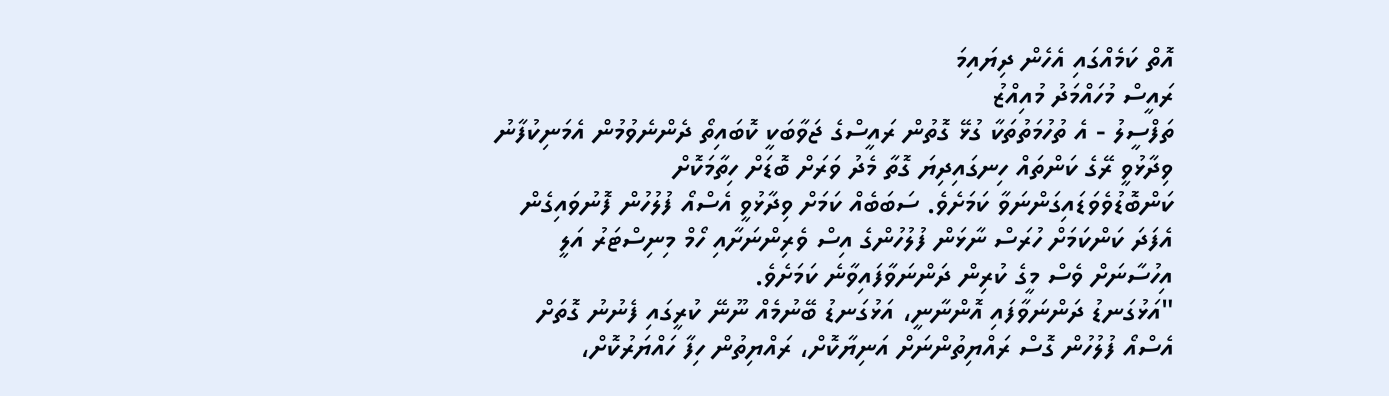އޮތް ކަމެއްގައި އެހެން ދިޔައިމަ
ރައީސް މުހައްމަދު މުއިއްޒު
ތަފްސީލު - އެ ތުހުމަތުތަކާ ގުޅޭ ގޮތުން ރައީސްގެ ޖަވާބަކީ ކޮބައިތޯ ދެންނެވުމުން އެމަނިކުފާނު ވިދާޅުވީ ރޭގެ ކަންތައް ހިނގައިދިޔަ ގޮތާ މެދު ވަރަށް ބޮޑަށް ހިތާމަކޮށް ކަންބޮޑުވެވަޑައިގަންނަވާ ކަމަށެވެ. ސަބަބެއް ކަމަށް ވިދާޅުވީ އެސްއޯ ފުލުހުން ފޮނުވައިގެން އެފަދަ ކަންކަމަށް ހުރަސް ނާޅަން ފުލުހުންގެ އިސް ވެރިންނަށާއި ހޯމް މިނިސްޓަރު އަލީ އިހުސާނަށް ވެސް މީގެ ކުރިން ދަންނަވާފައިވާނެ ކަމަށެވެ.
"އަޅުގަނޑު ދަންނަވާފައި އޮންނާނީ، އަޅުގަނޑު ބޭނުމެއް ނޫނޭ ކުރީގައި ފެނުނު ގޮތަށް އެސްއޯ ފުލުހުން ގޮސް ރައްޔިތުންނަށް އަނިޔާކޮށް، ރައްޔިތުން ހިފާ ހައްޔަރުކޮށް،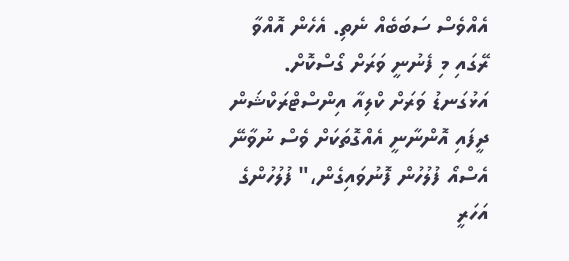އެއްވެސް ސަބަބެއް ނެތި. އެހެން އޮއްވާ ރޭގައި މި ފެނުނީ ވަރަށް ގޯސްކޮށް. އަޅުގަނޑު ވަރަށް ކްލިއާ އިންސްޓްރަކްޝަން ދީފައި އޮންނާނީ އެއްގޮތަކަށް ވެސް ނުވާނޭ އެސްއޯ ފުލުހުން ފޮނުވައިގެން،" ފުލުހުންގެ އަހަރީ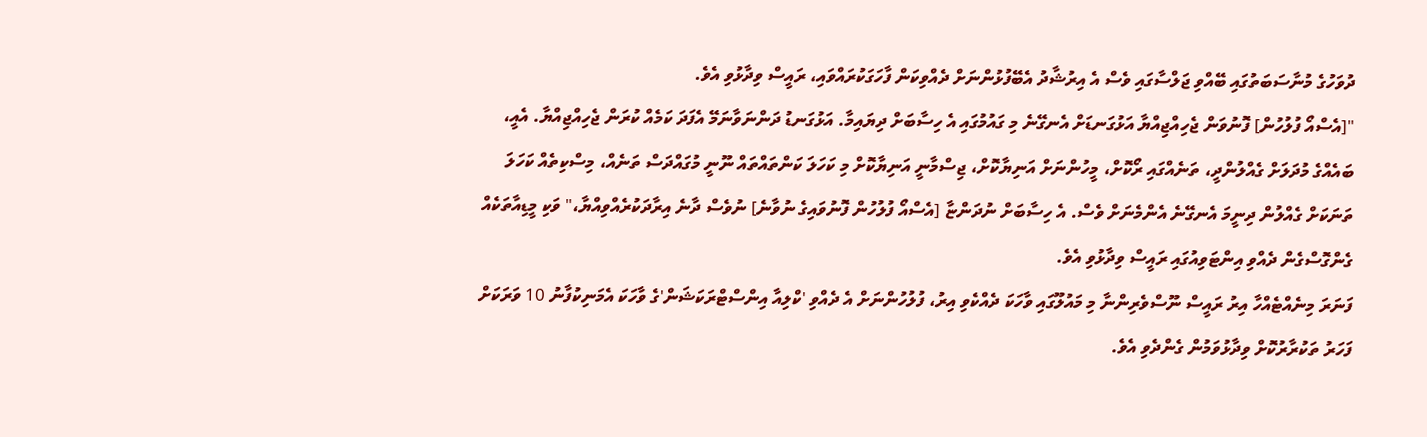ދުވަހުގެ މުނާސަބަތުގައި ބޭއްވި ޖަލްސާގައި ވެސް އެ އިރުޝާދު އެބޭފުޅުންނަށް ދެއްވިކަން ފާހަގަކުރައްވައި، ރައީސް ވިދާޅުވި އެވެ.
"[އެސްއޯ ފުލުހުން] ފޮނުވަން ޖެހިއްޖިއްޔާ އަޅުގަނޑަށް އެނގޭނެ މި ގައުމުގައި އެ ހިސާބަށް ދިޔައިމާ. އަޅުގަނޑު ދަންނަވާނަމޭ އެފަދަ ކަމެއް ކުރަން ޖެހިއްޖިއްޔާ. އެއީ، ބައެއްގެ މުދަލަށް ގެއްލުންދީ، ތަނެއްގައި ރޯކޮށް، މީހުންނަށް އަނިޔާކޮށް، ޖިސްމާނީ އަނިޔާކޮށް މި ކަހަލަ ކަންތައްތައް ނޫނީ މުގައްދަސް ތަނެއް، މިސްކިތެއް ކަހަލަ ތަނަކަށް ގެއްލުން ދިނީމަ އެނގޭނެ އެންމެނަށް ވެސް. އެ ހިސާބަށް ނުދަންޏާ [އެސްއޯ ފުލުހުން ފޮނުވައިގެ ނުވާނެ] ނުވެސް ދާނެ އިރާދަކުރެއްވިއްޔާ،" ވަކި މީޑިއާތަކެއް ގެންގޮސްގެން ދެއްވި އިންޓަވިއުގައި ރައީސް ވިދާޅުވި އެވެ.
ފަނަރަ މިނެއްޓެއްހާ އިރު ރައީސް ނޫސްވެރިންނާ މި މައުލޫގައި ވާހަކަ ދެއްކެވި އިރު، ފުލުހުންނަށް އެ ދެއްވި 'ކްލިއާ އިންސްޓްރަކަޝަން'ގެ ވާހަކަ އެމަނިކުފާނު 10 ވަރަކަށް ފަހަރު ތަކުރާރުކޮށް ވިދާޅުވަމުން ގެންދެވި އެވެ.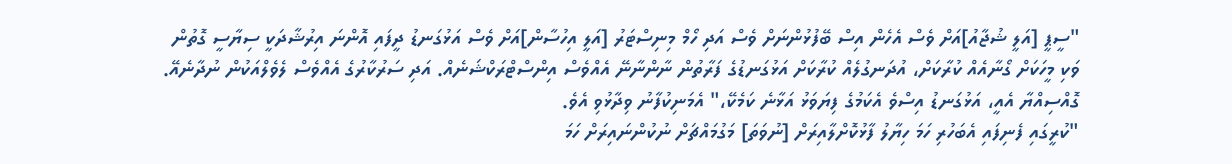"ސީޕީ [އަލީ ޝުޖާއު]އަށް ވެސް އެހެން އިސް ބޭފުޅުންނަށް ވެސް އަދި ހޯމް މިނިސްޓަރު [އަލީ އިހުސާން]އަށް ވެސް އަޅުގަނޑު ދީފައި އޮންނަ އިރުޝާދަކީ ސިޔާސީ ގޮތުން ވަކި މީހަކަށް ގޯނާއެއް ކުރާކަށް، އުދަނގުލެއް ކުރާކަށް އަޅުގަނޑުގެ ފަރާތުން ނާންނާނޭ އެއްވެސް އިންސްޓްރަކްޝަނެއް. އަދި ސަރުކާރުގެ އެއްވެސް ލެވެލްއަކުން ނުދާނެއޭ. ގޮއްސިއްޔާ އެއީ، އަޅުގަނޑު އިސްވެ އެކަމުގެ ފިޔަވަޅު އަޅާނެ ކަމެކޭ،" އެމަނިކުފާނު ވިދާޅުވި އެވެ.
"ކުރީގައި ފެނިފައި އެބަހުރި ހަމަ ހިޔާލު ފާޅުކޮށްލާއިރަށް [ނުވަތަ] މަގުމައްޗަށް ނުކުންނައިރަށް ހަމަ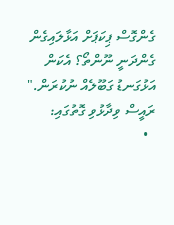ގެންގޮސް ޕިކަޕަށް އަޅާލައިގެން ގެންދަނީ ނޫންތޯ؟ އެކަން އަޅުގަނޑު ގަބޫލެއް ނުކުރަން."
ރައީސް ވިދާޅުވި ގޮތުގައި:
  •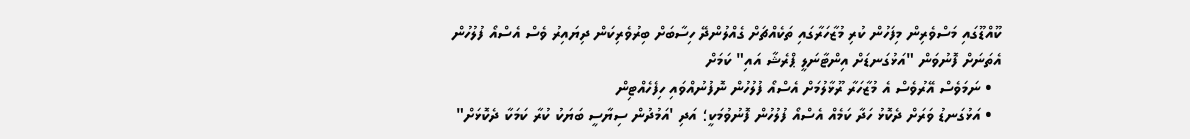ކޫއްޑޫގައި މަސްވެރިން މިފަހުން ކުރި މުޒާހަރާގައި ތަކެއްޗަށް ގެއްލުންދޭ ހިސާބަށް ބިރުވެރިކަން ދިޔައިރު ވެސް އެސްއޯ ފުލުހުން އެތަނަށް ފޮނުވަން "އަޅުގަނޑަށް އިންޓާނަލީ ޕްރެޝާ އައި" ކަމަށް
  • ނަމަވެސް އޭރުވެސް އެ މުޒާހަރާ ރޫޅާލުމަށް އެސްއޯ ފުލުހުން ނޮފުނުއްވައި ހިފެހެއްޓިން
  • އަޅުގަނޑު ވަރަށް ދެކޮޅު ހަދާ ކަމެއް އެސްއޯ ފުލުހުން ފޮނުވުމަކީ؛ އަދި 'އަމުދުން ސިޔާސީ ބަޔަކު ކުރާ ކަމަކާ ދެކޮޅަށް"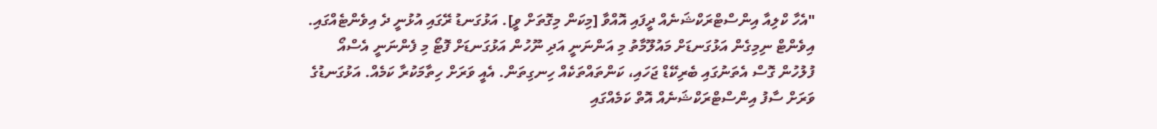"އެހާ ކްލިއާ އިންސްޓްރަކްޝަނެއް ދީފައި އޮއްވާ [މިކަން މިގޮތަށް ވީ]. އަޅުގަނޑު ރޭގައި އުޅުނީ ދެ އިވެންޓެއްގައި. އިވެންޓް ނިމިގެން އަޅުގަނޑަށް މައުލޫމާތު މި އަންނަނީ އަދި ނޫހުން އަޅުގަނޑަށް ފޮޓޯ މި ފެންނަނީ އެސްއޯ ފުލުހުން ގޮސް އެތަނުގައި ބެރިކޭޑް ޖަހައި، ކަންތައްތަކެއް ހިނގިތަން. އެއީ ވަރަށް ހިތާމަކުރާ ކަމެއް. އަޅުގަނޑުގެ ވަރަށް ސާފު އިންސްޓްރަކްޝަނެއް އޮތް ކަމެއްގައި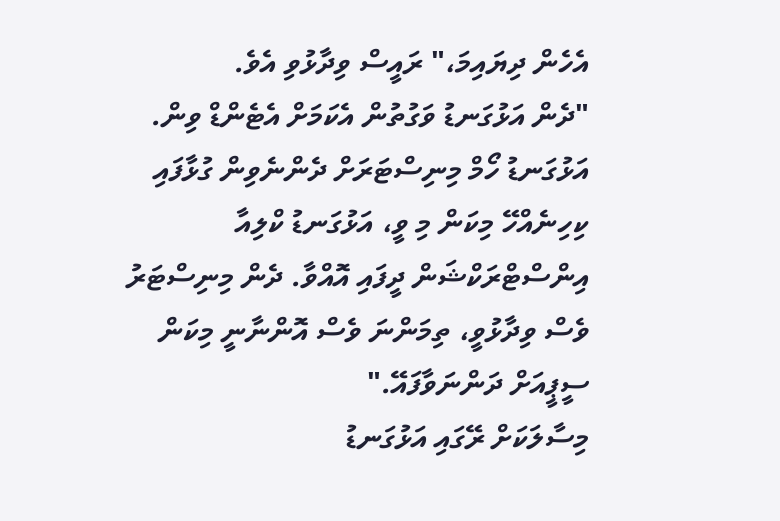އެހެން ދިޔައިމަ،" ރައީސް ވިދާޅުވި އެވެ.
"ދެން އަޅުގަނޑު ވަގުތުން އެކަމަށް އެޓެންޑް ވިން. އަޅުގަނޑު ހޯމް މިނިސްޓަރަށް ދެންނެވިން ގުޅާފައި ކިހިނެއްހޭ މިކަން މި ވީ، އަޅުގަނޑު ކްލިއާ އިންސްޓްރަކްޝަން ދީފައި އޮއްވާ. ދެން މިނިސްޓަރު ވެސް ވިދާޅުވީ، ތިމަންނަ ވެސް އޮންނާނީ މިކަން ސީޕީއަށް ދަންނަވާފައޭ."
މިސާލަކަށް ރޭގައި އަޅުގަނޑު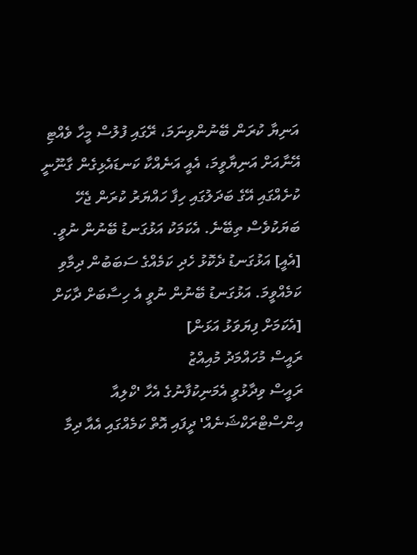އަނިޔާ ކުރަން ބޭނުންވިނަމަ، ރޭގައި ފުލުސް މީހާ ވެއްޓި އޭނާއަށް އަނިޔާވީމަ، އެއީ އަނެއްކާ ކަނޑައެޅިގެން ގާނޫނީ ކުށެއްގައި އޭގެ ބަދަލުގައި ހިފާ ހައްޔަރު ކުރަން ޖެހޭ ބަޔަކުވެސް ތިބޭނެ. އެކަމަކު އަޅުގަނޑު ބޭނުން ނުވީ. [އެއީ] އަޅުގަނޑު ދެކޮޅު ހެދި ކަމެއްގެ ސަބަބުން ދިމާވި ކަމެއްވީމަ. އަޅުގަނޑު ބޭނުން ނުވީ އެ ހިސާބަށް ދާކަށް [އެކަމަށް ފިޔަވަޅު އަޅަން]
ރައީސް މުހައްމަދު މުއިއްޒު
ރައީސް ވިދާޅުވީ އެމަނިކުފާނުގެ އެހާ 'ކްލިއާ އިންސްޓްރަކްޝަނެއް' ދީފައި އޮތް ކަމެއްގައި އެއާ ދިމާ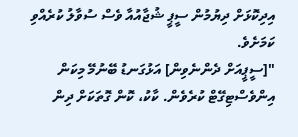އިދިކޮޅަށް ދިޔުމުން ސީޕީ ޝުޖާއުއާ ވެސް ސުވާލު ކުރެއްވި ކަމަށެވެ.
"[ސީޕީއަށް ދެންނެވިން] އަޅުގަނޑު ބޭނުމޭ މިކަން އިންވެސްޓިގޭޓް ކުރެވެން. ކާކު، ކޮން ގޮތަކަށް ދިން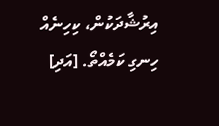އިރުޝާދަކުން، ކިހިނެއް ހިނގި ކަމެއްތޯ. [އަދި]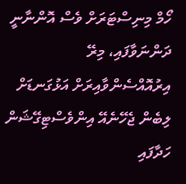ހޯމް މިނިސްޓަރަށް ވެސް އޮންނާނީ ދަންނަވާފައި، މިރޭ އިރުއޮއްސެންވާއިރަށް އަޅުގަނޑަށް ލިބެން ޖެހޭނެއޭ އިންވެސްޓިގޭޝަން ހަދާފައި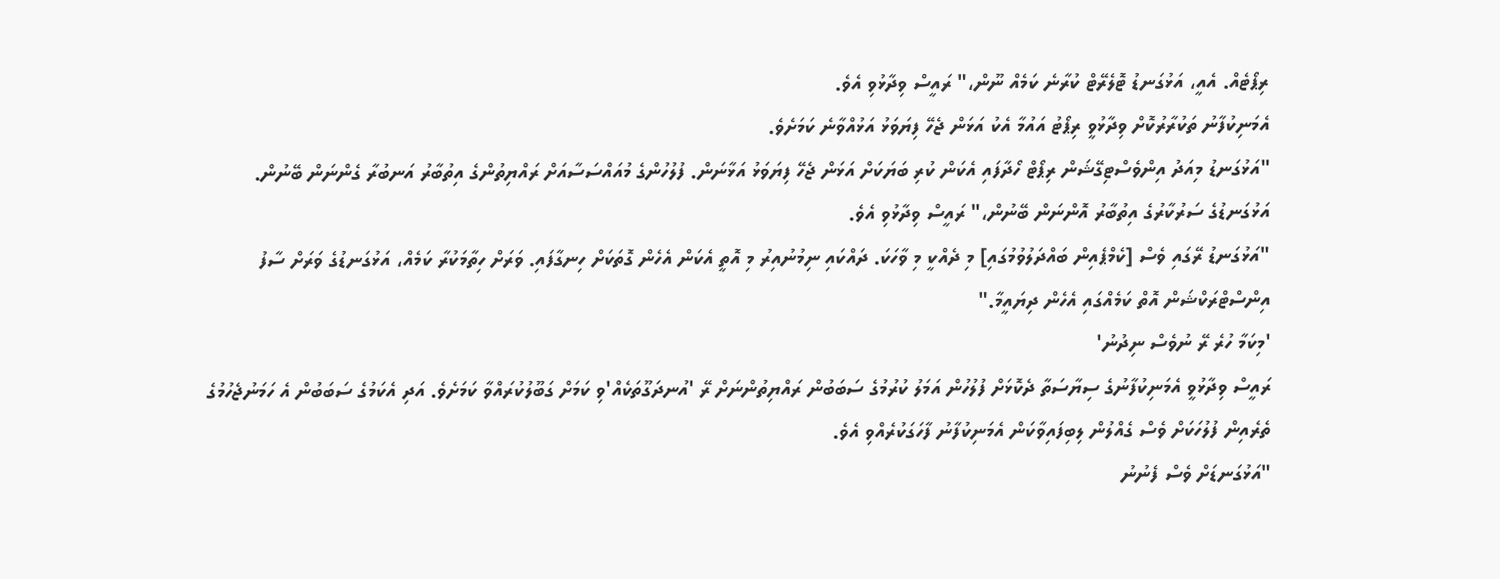ރިޕޯޓެއް. އެއީ، އަޅުގަނޑު ޓޮލެރޭޓް ކުރާނެ ކަމެއް ނޫން،" ރައީސް ވިދާޅުވި އެވެ.
އެމަނިކުފާނު ތަކުރާރުކޮށް ވިދާޅުވީ ރިޕޯޓު އައުމާ އެކު އަޅަން ޖެހޭ ފިޔަވަޅު އަޅުއްވާނެ ކަމަށެވެ.
"އަޅުގަނޑު މިއަދު އިންވެސްޓިގޭޝަން ރިޕޯޓް ހޯދާފައި އެކަން ކުރި ބަޔަކަށް އަޅަން ޖެހޭ ފިޔަވަޅު އަޅާނަން. ފުލުހުންގެ މުއައްސަސާއަށް ރައްޔިތުންގެ އިތުބާރު އަނބުރާ ގެންނަން ބޭނުން. އަޅުގަނޑުގެ ސަރުކާރުގެ އިތުބާރު އޮންނަން ބޭނުން،" ރައީސް ވިދާޅުވި އެވެ.
"އަޅުގަނޑު ރޭގައި ވެސް [ކެމްޕެއިން ބައްދަލުވުމުގައި] މި ދެއްކީ މި ވާހަކަ. ދައްކައި ނިމުނުއިރު މި އޮތީ އެކަން އެހެން ގޮތަކަށް ހިނގާފައި. ވަރަށް ހިތާމަކުރާ ކަމެއް، އަޅުގަނޑުގެ ވަރަށް ސާފު އިންސްޓްރަކްޝަން އޮތް ކަމެއްގައި އެހެން ދިޔައީމާ."
'މިކަމާ ހުރެ ރޭ ނުވެސް ނިދުނު'
ރައީސް ވިދާޅުވީ އެމަނިކުފާނުގެ ސިޔާސަތާ ދެކޮޅަށް ފުލުހުން އަމަލު ކުރުމުގެ ސަބަބުން ރައްޔިތުންނަށް ރޭ 'އުނދަގޫތަކެއް'ވި ކަމަށް ގަބޫލުކުރައްވާ ކަމަށެވެ. އަދި އެކަމުގެ ސަބަބުން އެ ހަމަނުޖެހުމުގެ ތެރެއިން ފުލުހަކަށް ވެސް ގެއްލުން ލިބިފައިވާކަން އެމަނިކުފާނު ފާހަގަކުރެއްވި އެވެ.
"އަޅުގަނޑަށް ވެސް ފެނުނު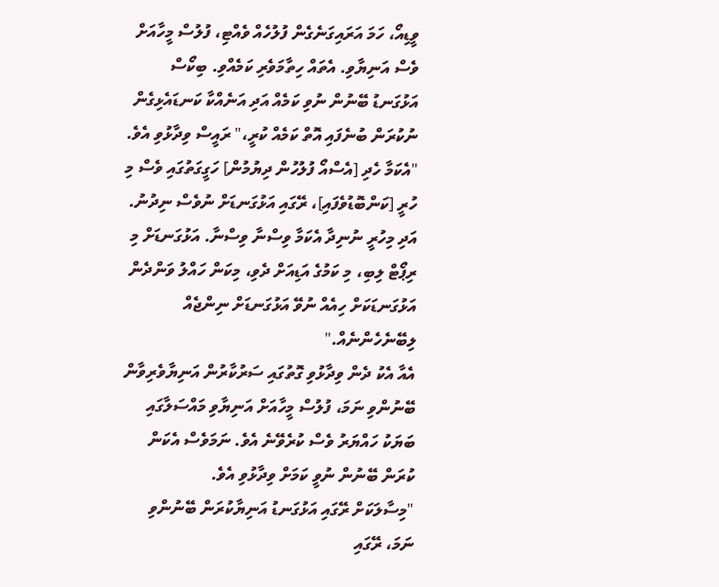ވީޑިއޯ، ހަމަ އަރައިގަނެގެން ފުލުހެއް ވެއްޓި، ފުލުސް މީހާއަށް ވެސް އަނިޔާވި. އެތައް ހިތާމަވެރި ކަމެއްވި. ބިކޯސް އަޅުގަނޑު ބޭނުން ނުވި ކަމެއް އަދި އަނެއްކާ ކަނޑައެޅިގެން ނުކުރަން ބުނެފައި އޮތް ކަމެއް ކުރީ،" ރައީސް ވިދާޅުވި އެވެ.
"އެކަމާ ހެދި [އެސްއޯ ފުލުހުން ދިޔުމުން] ހަގީގަތުގައި ވެސް މި ހުރީ [ކަންބޮޑުވެފައި]، ރޭގައި އަޅުގަނޑަށް ނުވެސް ނިދުނު. އަދި މިހުރީ ނުނިދާ އެކަމާ ވިސްނާ ވިސްނާ. އަޅުގަނޑަށް މި ރިޕޯޓް ލިބި، މި ކަމުގެ އަޑިއަށް ދެވި، މިކަން ހައްލު ވަންދެން އަޅުގަނޑަކަށް ހިއެއް ނުވޭ އަޅުގަނޑަށް ނިންޖެއް ލިބޭނެހެންނެއް."
އެއާ އެކު ދެން ވިދާޅުވި ގޮތުގައި ސަރުކާރުން އަނިޔާވެރިވާން ބޭނުންވި ނަމަ، ފުލުސް މީހާއަށް އަނިޔާވި މައްސަލާގައި ބަޔަކު ހައްޔަރު ވެސް ކުރެވޭނެ އެވެ. ނަމަވެސް އެކަން ކުރަން ބޭނުން ނުވީ ކަމަށް ވިދާޅުވި އެވެ.
"މިސާލަކަށް ރޭގައި އަޅުގަނޑު އަނިޔާކުރަން ބޭނުންވި ނަމަ، ރޭގައި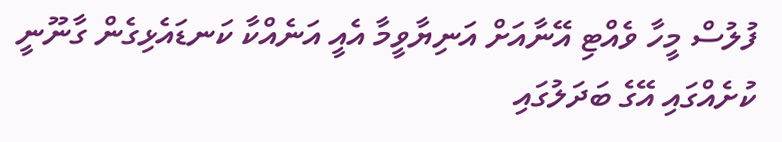ފުލުސް މީހާ ވެއްޓި އޭނާއަށް އަނިޔާވީމާ އެއީ އަނެއްކާ ކަނޑައެޅިގެން ގާނޫނީ ކުށެއްގައި އޭގެ ބަދަލުގައި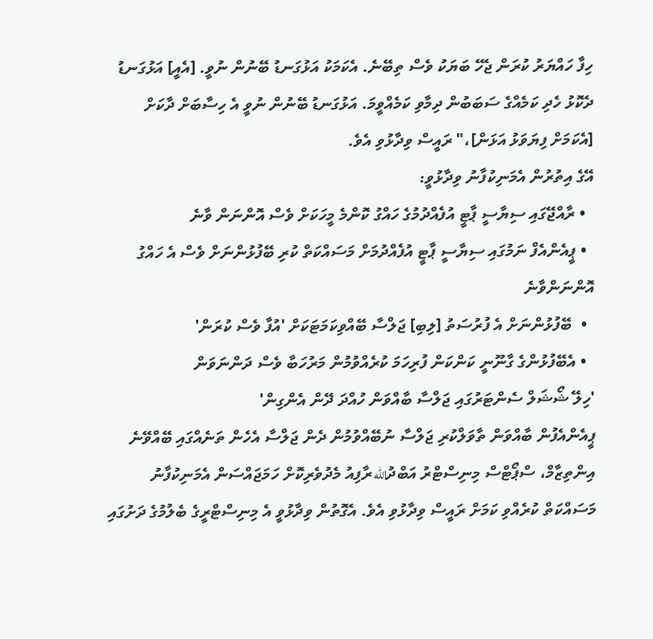ހިފާ ހައްޔަރު ކުރަން ޖެހޭ ބަޔަކު ވެސް ތިބޭނެ. އެކަމަކު އަޅުގަނޑު ބޭނުން ނުވީ. [އެއީ] އަޅުގަނޑު ދެކޮޅު ހެދި ކަމެއްގެ ސަބަބުން ދިމާވި ކަމެއްވީމަ. އަޅުގަނޑު ބޭނުން ނުވީ އެ ހިސާބަށް ދާކަށް [އެކަމަށް ފިޔަވަޅު އަޅަން]،" ރައީސް ވިދާޅުވި އެވެ.
އޭގެ އިތުރުން އެމަނިކުފާނު ވިދާޅުވީ:
  • ރާއްޖޭގައި ސިޔާސީ ޕާޓީ އުފެއްދުމުގެ ހައްގު ކޮންމެ މީހަކަށް ވެސް އޮންނަން ވާނެ
  • ޕީއެންއެފް ނަމުގައި ސިޔާސީ ޕާޓީ އުފެއްދުމަށް މަސައްކަތް ކުރި ބޭފުޅުންނަށް ވެސް އެ ހައްގު އޮންނަންވާނެ
  •  ބޭފުޅުންނަށް އެ ފުރުސަތު [ލިބި] ޖަލްސާ ބޭއްވިކަމަޓަކަށް 'އުފާ ވެސް ކުރަން'
  • އެބޭފުޅުންގެ ގާނޫނީ ކަންކަން ފުރިހަމަ ކުރެއްވުމުން މަރުހަބާ ވެސް ދަންނަވަން
'ހިލޭ ޝޯޝަލް ސެންޓަރުގައި ޖަލްސާ ބާއްވަން ހުއްދަ ދޭން އެންގިން'
ޕީއެންއެފުން ބާއްވަން ތާވަލްކުރި ޖަލްސާ ނުބޭއްވުމުން ދެން ޖަލްސާ އެހެން ތަނެއްގައި ބޭއްވޭނެ އިންތިޒާމް، ސްޕޯޓްސް މިނިސްޓްރު އަބްދުالله ރާފިއު މެދުވެރިކޮށް ހަމަޖައްސަން އެމަނިކުފާނު މަސައްކަތް ކުރެއްވި ކަމަށް ރައީސް ވިދާޅުވި އެވެ. އެގޮތުން ވިދާޅުވީ އެ މިނިސްޓްރީގެ ބެލުމުގެ ދަށުގައި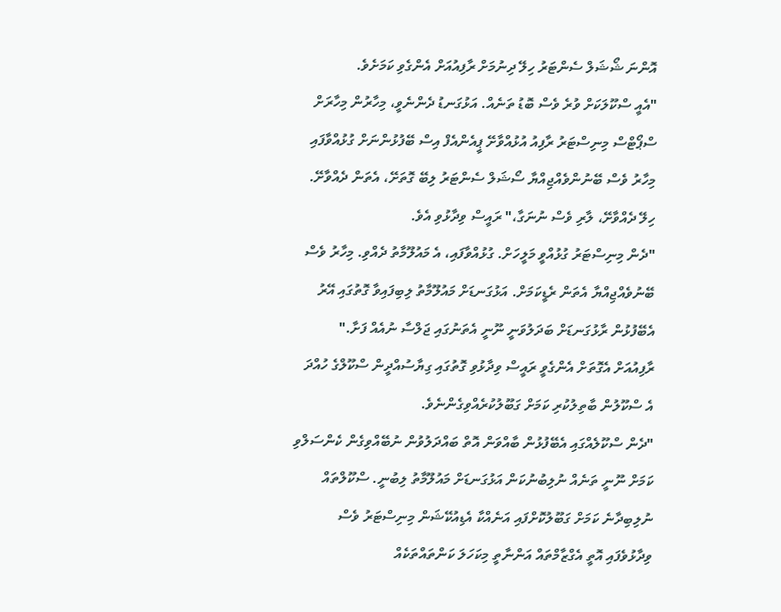އޮންނަ ޝޯޝަލް ސެންޓަރު ހިލޭ ދިނުމަށް ރާފިއުއަށް އެންގެވި ކަމަށެވެ.
"އެއީ ސްކޫލަކަށް ވުރެ ވެސް ބޮޑު ތަނެއް. އަޅުގަނޑު ދެންނެވީ، މިހާރުން މިހާރަށް ސްޕޯޓްސް މިނިސްޓަރު ރާފިއު އުޅުއްވާށޭ ޕީއެންއެފް އިސް ބޭފުޅުންނަށް ގުޅުއްވާފައި މިހާރު ވެސް ބޭނުންވެއްޖިއްޔާ ސޯޝަލް ސެންޓަރު ލިބޭ ގޮތަށޭ، އެތަން ދެއްވާށޭ. ހިލޭ ދެއްވާށޭ، ލާރި ވެސް ނުނަގާ،" ރައީސް ވިދާޅުވި އެވެ.
"ދެން މިނިސްޓަރު ގުޅުއްވީ މަލީހަށް. ގުޅުއްވާފައި، އެ މައުލޫމާތު ދެއްވި. މިހާރު ވެސް ބޭނުވެއްޖިއްޔާ އެތަން ރެޑީކަމަށް. އަޅުގަނޑަށް މައުލޫމާތު ލިބިފައިވާ ގޮތުގައި އޭރު އެބޭފުޅުން ރާޅުގަނޑަށް ބަދަލުވަނީ ނޫނީ އެތަނުގައި ޖަލްސާ ނުއެއް ފަށާ."
ރާފިއުއަށް އެގޮތަށް އެންގެވީ ރައީސް ވިދާޅުވި ގޮތުގައި ގިޔާސުއްދީން ސްކޫލްގެ ހުއްދަ އެ ސްކޫލުން ބާތިލުކުރި ކަމަށް ގަބޫލުކުރެއްވިގެންނެވެ.
"ދެން ސްކޫލެއްގައި އެބޭފުޅުން ބާއްވަން އޮތް ބައްދަލުވުން ނުބޭއްވިގެން ކެންސަލްވި ކަމަށް ނޫނީ ތަނެއް ނުލިބުނުކަން އަޅުގަނޑަށް މައުލޫމާތު ލިބުނީ. ސްކޫލްތައް ނުލިބިދާނެ ކަމަށް ގަބޫލުކޮށްފައި އަނެއްކާ އެޑިއުކޭޝަން މިނިސްޓަރު ވެސް ވިދާޅުވެފައި އޮތީ އެގްޒާމްތައް އަންނާތީ މިކަހަލަ ކަންތައްތަކެއް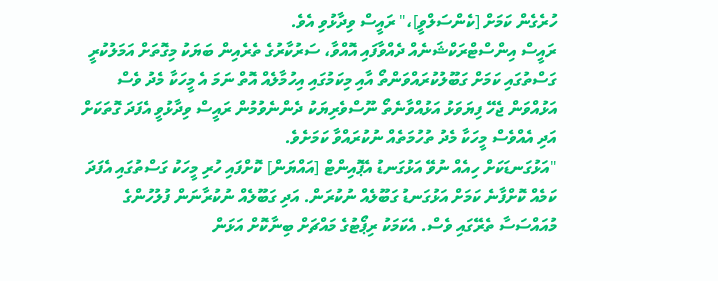ހުރެގެން ކަމަށް [ކެންސަލްވީ]،" ރައީސް ވިދާޅުވި އެވެ.
ރައީސް އިންސްޓްރަކްޝަނެއް ދެއްވާފައި އޮއްވާ، ސަރުކާރުގެ ތެރެއިން ބަޔަކު މިގޮތަށް އަމަލުކުރީ ގަސްތުގައި ކަމަށް ގަބޫލުކުރައްވަންތޯ އާއި މިކަމުގައި އިހުމާލެއް އޮތް ނަމަ އެ މީހަކާ މެދު ވެސް އަޅުއްވަން ޖެހޭ ފިޔަވަޅު އަޅުއްވާނެތޯ ނޫސްވެރިޔަކު ދެންނެވުމުން ރައީސް ވިދާޅުވީ އެފަދަ ގޮތަކަށް އަދި އެއްވެސް މީހަކާ މެދު ތުހުމަތެއް ނުކުރައްވާ ކަމަށެވެ.
"އަޅުގަނޑަކަށް ހިއެއް ނުވޭ އަޅުގަނޑު އެޕޮއިންޓް [އައްޔަން] ކޮށްފައި ހުރި މީހަކު ގަސްތުގައި އެފަދަ ކަމެއް ކޮށްފާނެ ކަމަށް އަޅުގަނޑު ގަބޫލެއް ނުކުރަން. އަދި ގަބޫލެއް ނުކުރާނަން ފުލުހުންގެ މުއައްސަސާ ތެރޭގައި ވެސް. އެކަމަކު ރިޕޯޓުގެ މައްޗަށް ބިނާކޮށް އަޅަން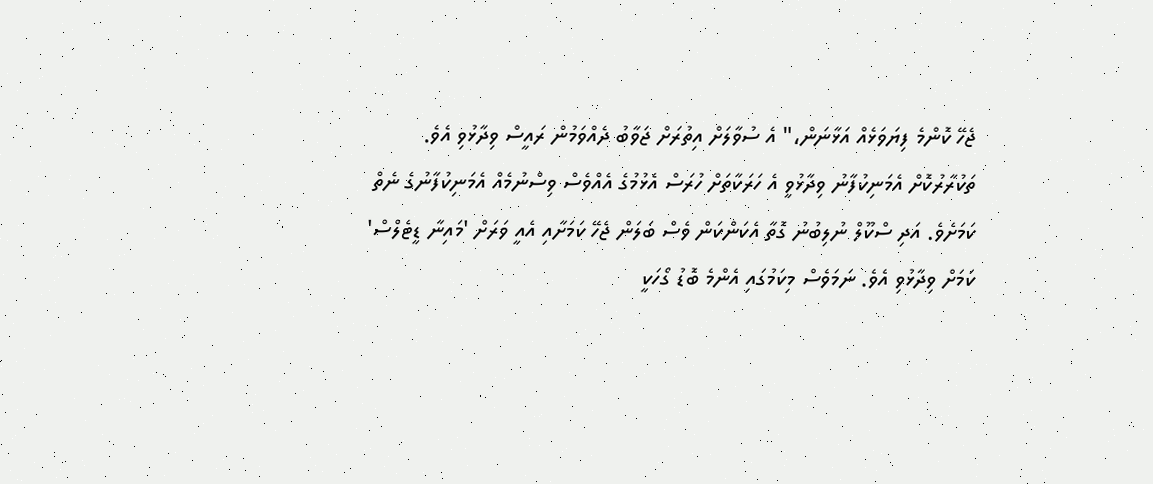ޖެހޭ ކޮންމެ ފިޔަވަޅެއް އަޅާނަން،" އެ ސުވާލަށް އިތުރަށް ޖަވާބު ދެއްވަމުން ރައީސް ވިދާޅުވި އެވެ.
ތަކުރާރުކޮށް އެމަނިކުފާނު ވިދާޅުވީ އެ ހަރަކާތަށް ހުރަސް އެޅުމުގެ އެއްވެސް ވިސްނުމެއް އެމަނިކުފާނުގެ ނެތް ކަމަށެވެ. އަދި ސްކޫލް ނުލިބުނު ގޮތާ އެކަންކަން ވެސް ބަލަން ޖެހޭ ކަމަށާއި އެއީ ވަރަށް 'މައިނާ ޑީޓެލްސް' ކަމަށް ވިދާޅުވި އެވެ. ނަމަވެސް މިކަމުގައި އެންމެ ބޮޑު ގޯހަކީ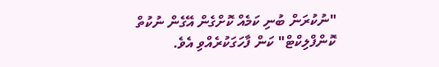"ނުކުރަން ބުނި ކަމެއް ކޮށްގެން އޭގެން ނުކުތް ކޮންފްލިކްޓް" ކަން ފާހަގަކުރެއްވި އެވެ.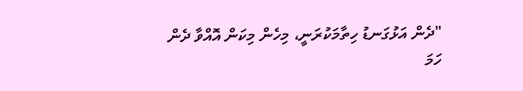"ދެން އަޅުގަނޑު ހިތާމަކުރަނީ، މިހެން މިކަން އޮއްވާ ދެން ހަމަ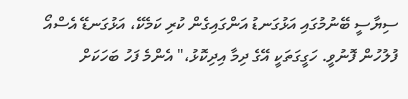ސިޔާސީ ބޭނުމުގައި އަޅުގަނޑު އަންގައިގެން ކުރި ކަމެކޭ، އަޅުގަނޑޭ އެސްއޯ ފުލުހުން ފޮނުވީ. ހަގީގަތަކީ އޭގެ ދިމާ އިދިކޮޅު،" އެންމެ ފަހު ބަހަކަށް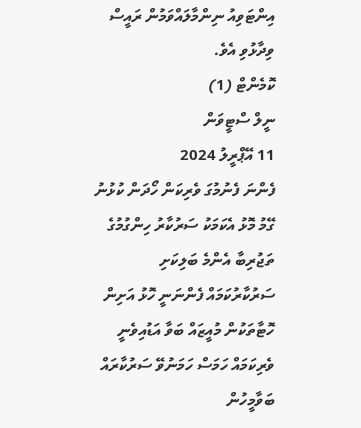އިންޓަވިއު ނިންމާލައްވަމުން ރައީސް ވިދާޅުވި އެވެ.
ކޮމެންޓް (1)
ނީލް ސްޓީވަން
11 އޭޕްރީލު 2024
ފެންނަ ފެނުމުގަ ވެރިކަން ހޯދަން ކުޅުނު ގޭމު މޮޅު އެކަމަކު ސަރުކާރު ހިންގުމުގެ ތަޖުރިބާ އެންމެ ބަލިކަށި ސަރުކާރުކަމައް ފެންނަނީ ހޮޅު އަށިން ހޮޓާތަކުން މުއީޒައް ބަވާ އަޑުއިވެނީ ވެރިކަމައް ހަމަސް ހަމަނުވޭ ސަރުކާރައް ބަވާމީހުން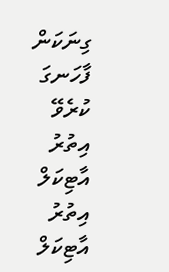ގިނަކަން ފާހަނގަ ކުރެވޭ
އިތުރު އާޓިކަލް
އިތުރު އާޓިކަލް